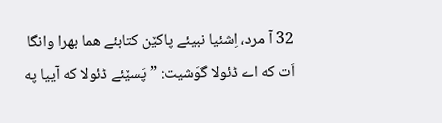32 آ مرد، اِشئیا نبیئے پاکێن کتابئے هما بهرا وانگا اَت که اے ڈئولا گوَشیت: ”پَسێئے ڈئولا که آییا په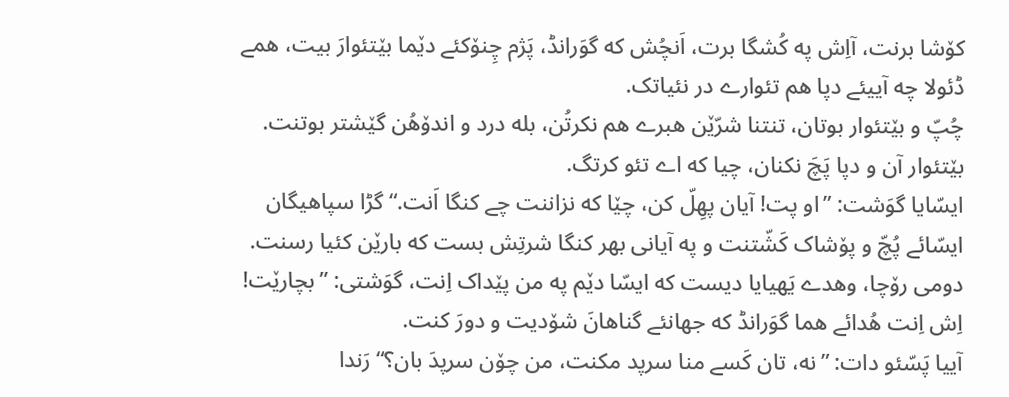کۆشا برنت، آاِش په کُشگا برت، اَنچُش که گوَرانڈ، پَژم چِنۆکئے دێما بێتئوارَ بیت، همے ڈئولا چه آییئے دپا هم تئوارے در نئیاتک.
چُپّ و بێتئوار بوتان، تنتنا شرّێن هبرے هم نکرتُن، بله درد و اندۆهُن گێشتر بوتنت.
بێتئوار آن و دپا پَچَ نکنان، چیا که اے تئو کرتگ.
ایسّایا گوَشت: ”او پت! آیان پهِلّ کن، چێا که نزاننت چے کنگا اَنت.“ گڑا سپاهیگان ایسّائے پُچّ و پۆشاک کَشّتنت و په آیانی بهر کنگا شرتِش بست که بارێن کئیا رسنت.
دومی رۆچا، وهدے یَهیایا دیست که ایسّا دێم په من پێداک اِنت، گوَشتی: ”بچارێت! اِش اِنت هُدائے هما گوَرانڈ که جهانئے گناهانَ شۆدیت و دورَ کنت.
آییا پَسّئو دات: ”نه، تان کَسے منا سرپد مکنت، من چۆن سرپدَ بان؟“ رَندا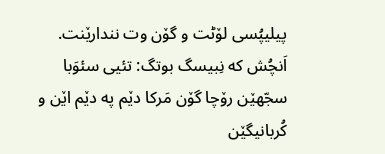پیلیپُسی لۆٹت و گۆن وت نندارێنت.
اَنچُش که نِبیسگ بوتگ: تئیی سئوَبا سجّهێن رۆچا گۆن مَرکا دێم په دێم اێن و کُربانیگێن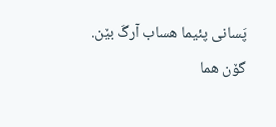پَسانی پئیما هساب آرگَ بێن.
گۆن هما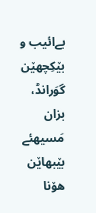بےائیب و بێکِچهێن گوَرانڈ، بزان مَسیهئے بێبهاێن هۆنا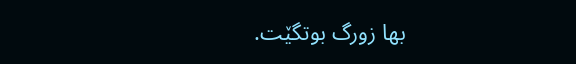بها زورگ بوتگێت.